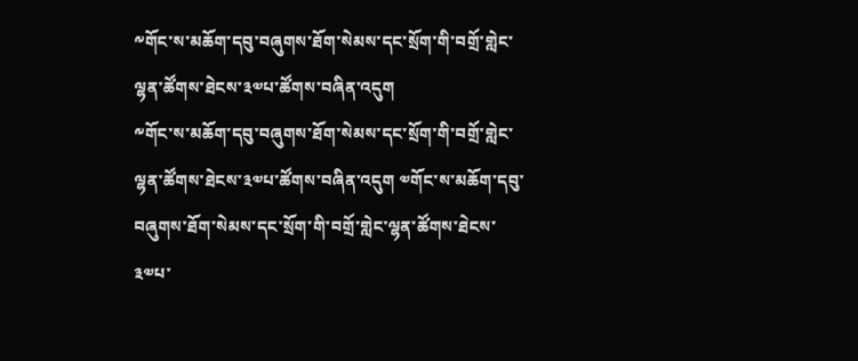༸གོང་ས་མཆོག་དབུ་བཞུགས་ཐོག་སེམས་དང་སྲོག་གི་བགྲོ་གླེང་ལྷན་ཚོགས་ཐེངས་༣༧པ་ཚོགས་བཞིན་འདུག
༸གོང་ས་མཆོག་དབུ་བཞུགས་ཐོག་སེམས་དང་སྲོག་གི་བགྲོ་གླེང་ལྷན་ཚོགས་ཐེངས་༣༧པ་ཚོགས་བཞིན་འདུག ༧གོང་ས་མཆོག་དབུ་བཞུགས་ཐོག་སེམས་དང་སྲོག་གི་བགྲོ་གླེང་ལྷན་ཚོགས་ཐེངས་༣༧པ་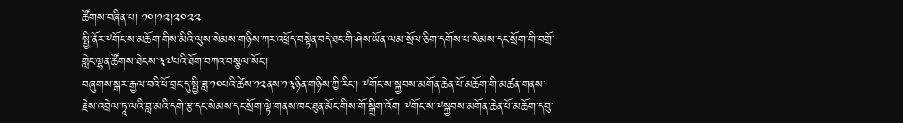ཚོགས་བཞིན་པ། ༡༠།༡༢།༢༠༢༢
སྤྱི་ནོར་༸གོང་ས་མཆོག་གིས་མིའི་ལུས་སེམས་གཉིས་ཀར་འཕྲོད་བསྟེན་བདེ་ཐང་གི་ཤེས་ཡོན་ལམ་སྲོལ་ཅིག་དགོས་པ་སེམས་དང་སྲོག་གི་བགྲོ་གླེང་ལྷན་ཚོགས་ཐེངས་༣༧པའི་ཐོག་བཀའ་བསྩལ་སོང་།
བཞུགས་སྒར་རྒྱལ་བའི་ཕོ་བྲང་དུ་སྤྱི་ཟླ་༡༠པའི་ཚེས་༡༢ནས་༡༣ཉིན་གཉིས་ཀྱི་རིང་། ༸གོང་ས་སྐྱབས་མགོན་ཆེན་པོ་མཆོག་གི་མཚན་གནས་རྗེས་འབྲེལ་ཏཱ་ལའི་བླ་མའི་དགེ་རྩ་དང་སེམས་དང་སྲོག་ལྟེ་གནས་ཁང་ཐུན་མོང་གིས་གོ་སྒྲིག་འོག ༸གོང་ས་༸སྐྱབས་མགོན་ཆེན་པོ་མཆོག་དབུ་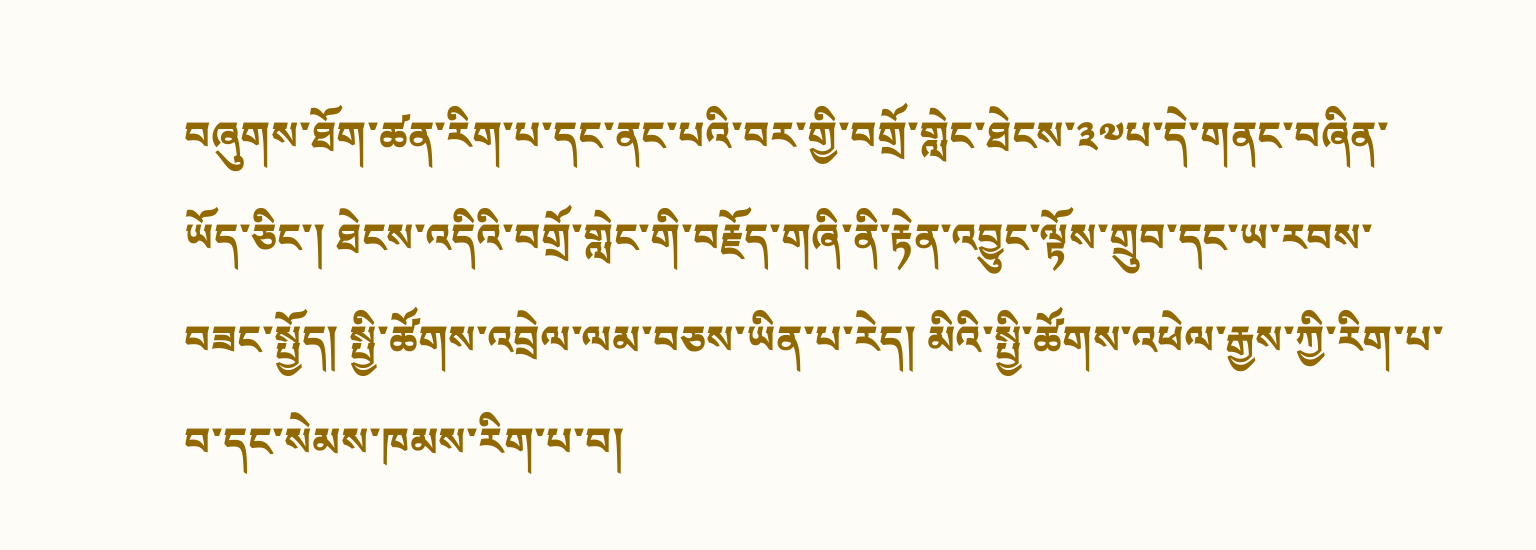བཞུགས་ཐོག་ཚན་རིག་པ་དང་ནང་པའི་བར་གྱི་བགྲོ་གླེང་ཐེངས་༣༧པ་དེ་གནང་བཞིན་ཡོད་ཅིང་། ཐེངས་འདིའི་བགྲོ་གླེང་གི་བརྗོད་གཞི་ནི་རྟེན་འབྱུང་ལྟོས་གྲུབ་དང་ཡ་རབས་བཟང་སྤྱོད། སྤྱི་ཚོགས་འབྲེལ་ལམ་བཅས་ཡིན་པ་རེད། མིའི་སྤྱི་ཚོགས་འཕེལ་རྒྱས་ཀྱི་རིག་པ་བ་དང་སེམས་ཁམས་རིག་པ་བ།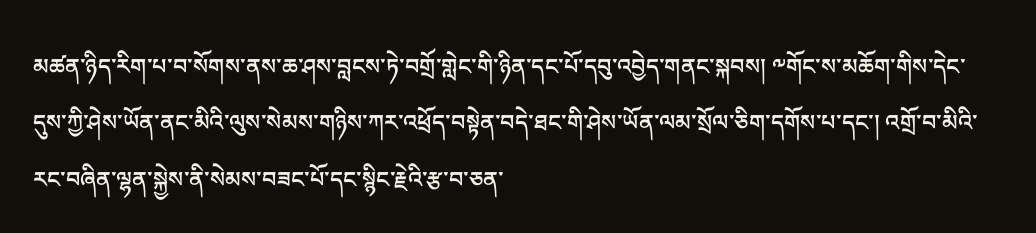མཚན་ཉིད་རིག་པ་བ་སོགས་ནས་ཆ་ཤས་བླངས་ཏེ་བགྲོ་གླེང་གི་ཉིན་དང་པོ་དབུ་འབྱེད་གནང་སྐབས། ༸གོང་ས་མཆོག་གིས་དེང་དུས་ཀྱི་ཤེས་ཡོན་ནང་མིའི་ལུས་སེམས་གཉིས་ཀར་འཕྲོད་བསྟེན་བདེ་ཐང་གི་ཤེས་ཡོན་ལམ་སྲོལ་ཅིག་དགོས་པ་དང་། འགྲོ་བ་མིའི་རང་བཞིན་ལྷན་སྐྱེས་ནི་སེམས་བཟང་པོ་དང་སྙིང་རྗེའི་རྩ་བ་ཅན་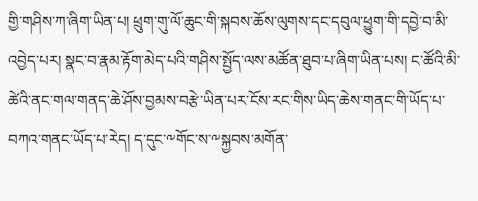གྱི་གཤིས་ཀ་ཞིག་ཡིན་པ། ཕྲུག་གུ་ལོ་ཆུང་གི་སྐབས་ཆོས་ལུགས་དང་དབུལ་ཕྱུག་གི་དབྱེ་བ་མི་འབྱེད་པར། སྣང་བ་རྣམ་རྟོག་མེད་པའི་གཤིས་སྤྱོད་ལས་མཚོན་ཐུབ་པ་ཞིག་ཡིན་པས། ང་ཚོའི་མི་ཚེའི་ནང་གལ་གནད་ཆེ་ཤོས་བྱམས་བརྩེ་ཡིན་པར་ངོས་རང་གིས་ཡིད་ཆེས་གནང་གི་ཡོད་པ་བཀའ་གནང་ཡོད་པ་རེད། ད་དུང་༸གོང་ས་༸སྐྱབས་མགོན་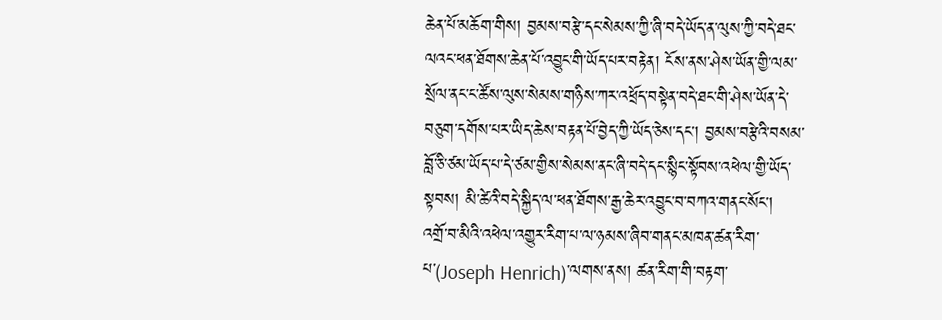ཆེན་པོ་མཆོག་གིས། བྱམས་བརྩེ་དང་སེམས་ཀྱི་ཞི་བདེ་ཡོད་ན་ལུས་ཀྱི་བདེ་ཐང་ལའང་ཕན་ཐོགས་ཆེན་པོ་འབྱུང་གི་ཡོད་པར་བརྟེན། ངོས་ནས་ཤེས་ཡོན་གྱི་ལམ་སྲོལ་ནང་ང་ཚོས་ལུས་སེམས་གཉིས་ཀར་འཕྲོད་བསྟེན་བདེ་ཐང་གི་ཤེས་ཡོན་དེ་བཅུག་དགོས་པར་ཡིད་ཆེས་བརྟན་པོ་བྱེད་ཀྱི་ཡོད་ཅེས་དང་། བྱམས་བརྩེའི་བསམ་བློ་ཅི་ཙམ་ཡོད་པ་དེ་ཙམ་གྱིས་སེམས་ནང་ཞི་བདེ་དང་སྙིང་སྟོབས་འཕེལ་གྱི་ཡོད་སྟབས། མི་ཚེའི་བདེ་སྐྱིད་ལ་ཕན་ཐོགས་རྒྱ་ཆེར་འབྱུང་བ་བཀའ་གནང་སོང་།
འགྲོ་བ་མིའི་འཕེལ་འགྱུར་རིག་པ་ལ་ཉམས་ཞིབ་གནང་མཁན་ཚན་རིག་པ་(Joseph Henrich)་ལགས་ནས། ཚན་རིག་གི་བརྟག་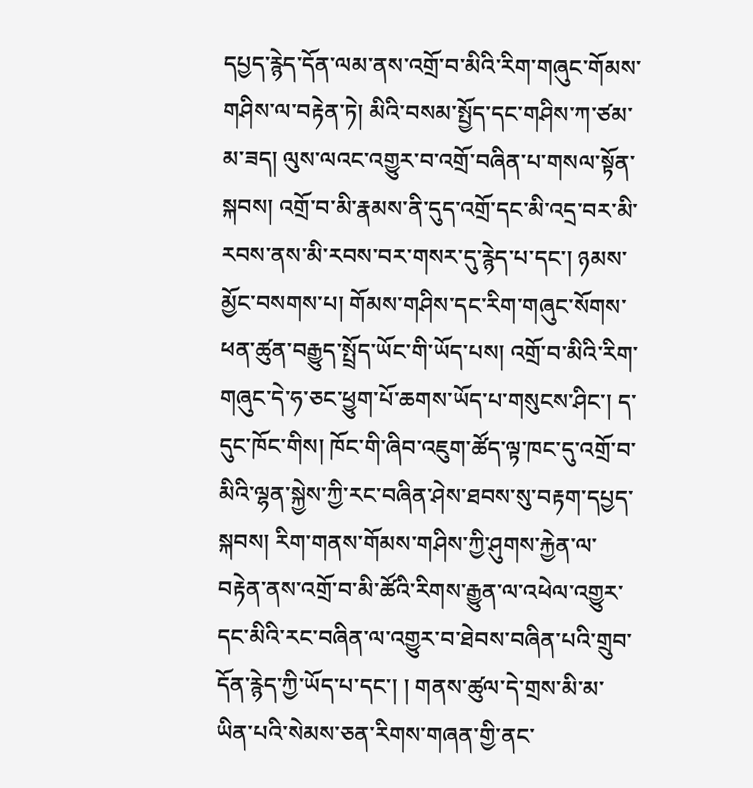དཔྱད་རྙེད་དོན་ལམ་ནས་འགྲོ་བ་མིའི་རིག་གཞུང་གོམས་གཤིས་ལ་བརྟེན་ཏེ། མིའི་བསམ་སྤྱོད་དང་གཤིས་ཀ་ཙམ་མ་ཟད། ལུས་ལའང་འགྱུར་བ་འགྲོ་བཞིན་པ་གསལ་སྟོན་སྐབས། འགྲོ་བ་མི་རྣམས་ནི་དུད་འགྲོ་དང་མི་འདྲ་བར་མི་རབས་ནས་མི་རབས་བར་གསར་དུ་རྙེད་པ་དང་། ཉམས་མྱོང་བསགས་པ། གོམས་གཤིས་དང་རིག་གཞུང་སོགས་ཕན་ཚུན་བརྒྱུད་སྤྲོད་ཡོང་གི་ཡོད་པས། འགྲོ་བ་མིའི་རིག་གཞུང་དེ་ཧ་ཅང་ཕྱུག་པོ་ཆགས་ཡོད་པ་གསུངས་ཤིང་། ད་དུང་ཁོང་གིས། ཁོང་གི་ཞིབ་འཇུག་ཚོད་ལྟ་ཁང་དུ་འགྲོ་བ་མིའི་ལྷན་སྐྱེས་ཀྱི་རང་བཞིན་ཤེས་ཐབས་སུ་བརྟག་དཔྱད་སྐབས། རིག་གནས་གོམས་གཤིས་ཀྱི་ཤུགས་རྐྱེན་ལ་བརྟེན་ནས་འགྲོ་བ་མི་ཚོའི་རིགས་རྒྱུན་ལ་འཕེལ་འགྱུར་དང་མིའི་རང་བཞིན་ལ་འགྱུར་བ་ཐེབས་བཞིན་པའི་གྲུབ་དོན་རྙེད་ཀྱི་ཡོད་པ་དང་། ། གནས་ཚུལ་དེ་གྲས་མི་མ་ཡིན་པའི་སེམས་ཅན་རིགས་གཞན་གྱི་ནང་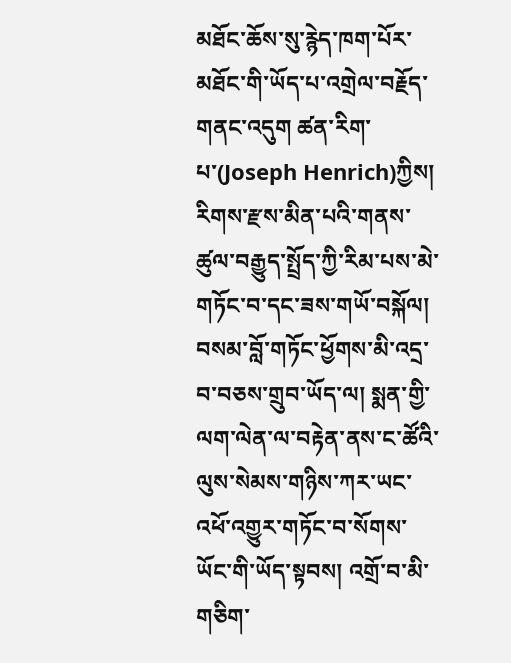མཐོང་ཆོས་སུ་རྙེད་ཁག་པོར་མཐོང་གི་ཡོད་པ་འགྲེལ་བརྗོད་གནང་འདུག ཚན་རིག་པ་(Joseph Henrich)ཀྱིས། རིགས་རྫས་མིན་པའི་གནས་ཚུལ་བརྒྱུད་སྤྲོད་ཀྱི་རིམ་པས་མེ་གཏོང་བ་དང་ཟས་གཡོ་བསྐོལ། བསམ་བློ་གཏོང་ཕྱོགས་མི་འདྲ་བ་བཅས་གྲུབ་ཡོད་ལ། སྨན་གྱི་ལག་ལེན་ལ་བརྟེན་ནས་ང་ཚོའི་ལུས་སེམས་གཉིས་ཀར་ཡང་འཕོ་འགྱུར་གཏོང་བ་སོགས་ཡོང་གི་ཡོད་སྟབས། འགྲོ་བ་མི་གཅིག་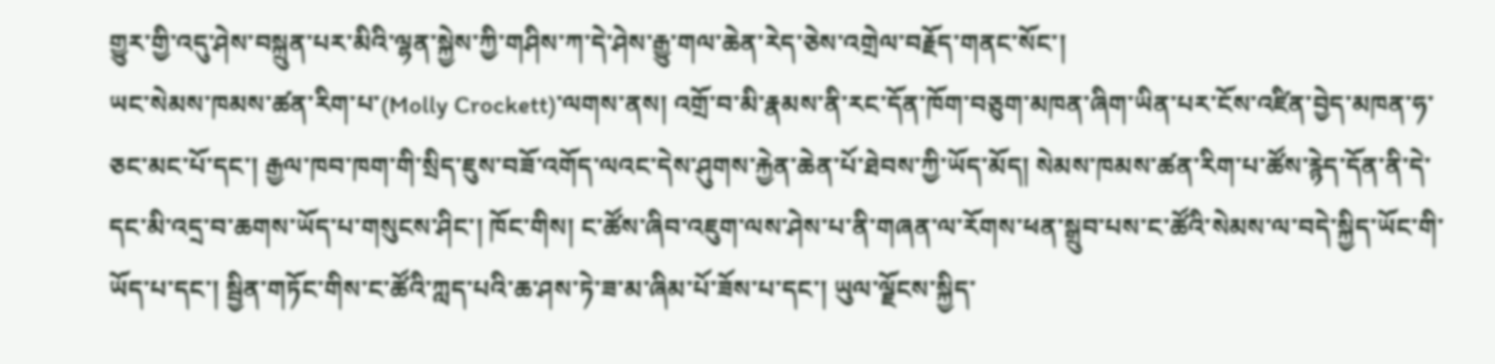གྱུར་གྱི་འདུ་ཤེས་བསྐྲུན་པར་མིའི་ལྷན་སྐྱེས་ཀྱི་གཤིས་ཀ་དེ་ཤེས་རྒྱུ་གལ་ཆེན་རེད་ཅེས་འགྲེལ་བརྗོད་གནང་སོང་།
ཡང་སེམས་ཁམས་ཚན་རིག་པ་(Molly Crockett)་ལགས་ནས། འགྲོ་བ་མི་རྣམས་ནི་རང་དོན་ཁོག་བཅུག་མཁན་ཞིག་ཡིན་པར་ངོས་འཛིན་བྱེད་མཁན་ཧ་ཅང་མང་པོ་དང་། རྒྱལ་ཁབ་ཁག་གི་སྲིད་ཇུས་བཟོ་འགོད་ལའང་དེས་ཤུགས་རྐྱེན་ཆེན་པོ་ཐེབས་ཀྱི་ཡོད་མོད། སེམས་ཁམས་ཚན་རིག་པ་ཚོས་རྙེད་དོན་ནི་དེ་དང་མི་འདྲ་བ་ཆགས་ཡོད་པ་གསུངས་ཤིང་། ཁོང་གིས། ང་ཚོས་ཞིབ་འཇུག་ལས་ཤེས་པ་ནི་གཞན་ལ་རོགས་ཕན་སྒྲུབ་པས་ང་ཚོའི་སེམས་ལ་བདེ་སྐྱིད་ཡོང་གི་ཡོད་པ་དང་། སྦྱིན་གཏོང་གིས་ང་ཚོའི་ཀླད་པའི་ཆ་ཤས་ཏེ་ཟ་མ་ཞིམ་པོ་ཟོས་པ་དང་། ཡུལ་ལྗོངས་སྐྱིད་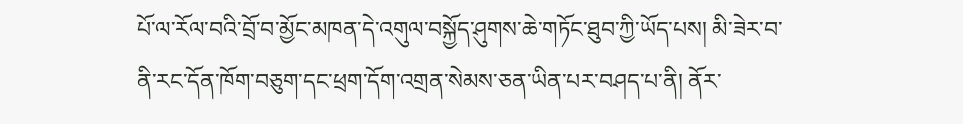པོ་ལ་རོལ་བའི་བྲོ་བ་མྱོང་མཁན་དེ་འགུལ་བསྐྱོད་ཤུགས་ཆེ་གཏོང་ཐུབ་ཀྱི་ཡོད་པས། མི་ཟེར་བ་ནི་རང་དོན་ཁོག་བཅུག་དང་ཕྲག་དོག་འགྲན་སེམས་ཅན་ཡིན་པར་བཤད་པ་ནི། ནོར་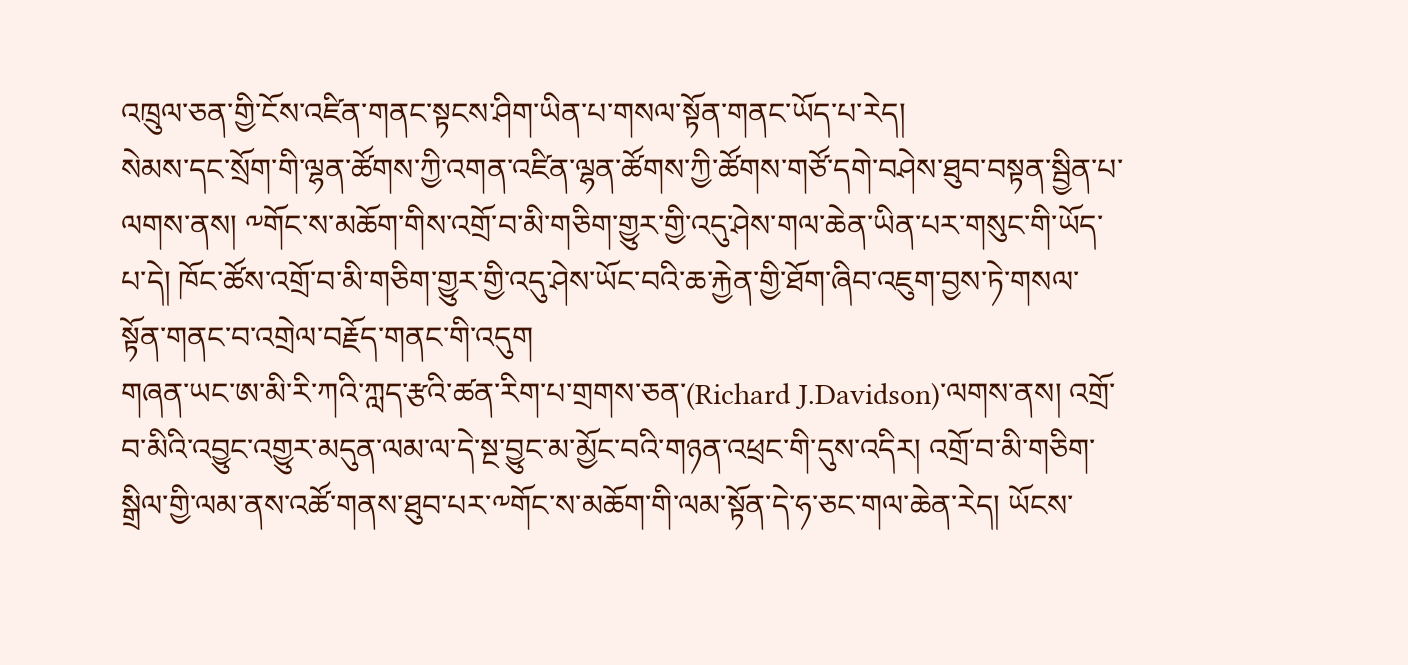འཁྲུལ་ཅན་གྱི་ངོས་འཛིན་གནང་སྟངས་ཤིག་ཡིན་པ་གསལ་སྟོན་གནང་ཡོད་པ་རེད།
སེམས་དང་སྲོག་གི་ལྷན་ཚོགས་ཀྱི་འགན་འཛིན་ལྷན་ཚོགས་ཀྱི་ཚོགས་གཙོ་དགེ་བཤེས་ཐུབ་བསྟན་སྦྱིན་པ་ལགས་ནས། ༸གོང་ས་མཆོག་གིས་འགྲོ་བ་མི་གཅིག་གྱུར་གྱི་འདུ་ཤེས་གལ་ཆེན་ཡིན་པར་གསུང་གི་ཡོད་པ་དེ། ཁོང་ཚོས་འགྲོ་བ་མི་གཅིག་གྱུར་གྱི་འདུ་ཤེས་ཡོང་བའི་ཆ་རྐྱེན་གྱི་ཐོག་ཞིབ་འཇུག་བྱས་ཏེ་གསལ་སྟོན་གནང་བ་འགྲེལ་བརྗོད་གནང་གི་འདུག
གཞན་ཡང་ཨ་མི་རི་ཀའི་ཀླད་རྩའི་ཚན་རིག་པ་གྲགས་ཅན་(Richard J.Davidson)་ལགས་ནས། འགྲོ་བ་མིའི་འབྱུང་འགྱུར་མདུན་ལམ་ལ་དེ་སྔ་བྱུང་མ་མྱོང་བའི་གཉན་འཕྲང་གི་དུས་འདིར། འགྲོ་བ་མི་གཅིག་སྒྲིལ་གྱི་ལམ་ནས་འཚོ་གནས་ཐུབ་པར་༸གོང་ས་མཆོག་གི་ལམ་སྟོན་དེ་ཧ་ཅང་གལ་ཆེན་རེད། ཡོངས་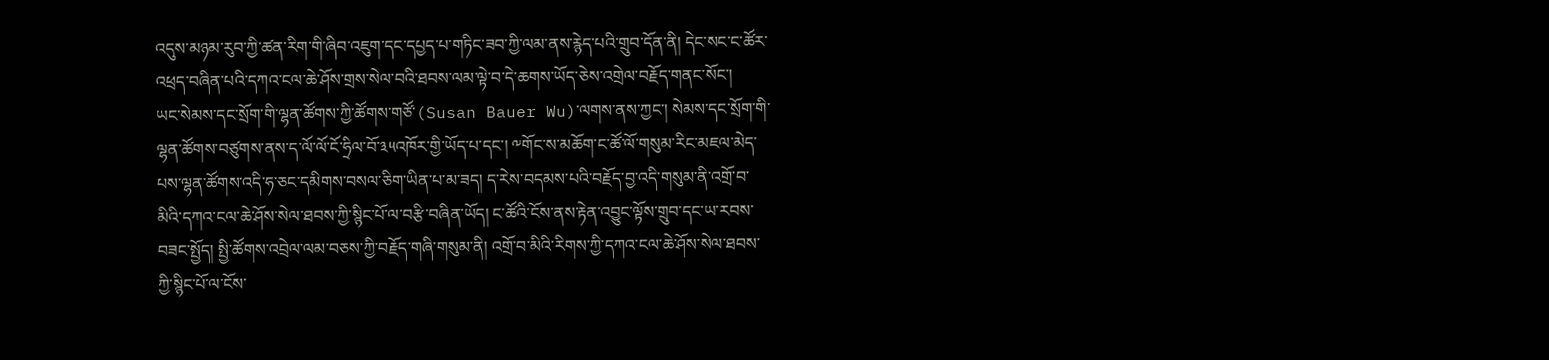འདུས་མཉམ་རུབ་ཀྱི་ཚན་རིག་གི་ཞིབ་འཇུག་དང་དཔྱད་པ་གཏིང་ཟབ་ཀྱི་ལམ་ནས་རྙེད་པའི་གྲུབ་དོན་ནི། དེང་སང་ང་ཚོར་འཕྲད་བཞིན་པའི་དཀའ་ངལ་ཆེ་ཤོས་གྲས་སེལ་བའི་ཐབས་ལམ་ལྟེ་བ་དེ་ཆགས་ཡོད་ཅེས་འགྲེལ་བརྗོད་གནང་སོང་།
ཡང་སེམས་དང་སྲོག་གི་ལྷན་ཚོགས་ཀྱི་ཚོགས་གཙོ་(Susan Bauer Wu)་ལགས་ནས་ཀྱང་། སེམས་དང་སྲོག་གི་ལྷན་ཚོགས་བཙུགས་ནས་ད་ལོ་ལོ་ངོ་ཧྲིལ་བོ་༣༥འཁོར་གྱི་ཡོད་པ་དང་། ༸གོང་ས་མཆོག་ང་ཚོ་ལོ་གསུམ་རིང་མཇལ་མེད་པས་ལྷན་ཚོགས་འདི་ཧ་ཅང་དམིགས་བསལ་ཅིག་ཡིན་པ་མ་ཟད། ད་རེས་བདམས་པའི་བརྗོད་བྱ་འདི་གསུམ་ནི་འགྲོ་བ་མིའི་དཀའ་ངལ་ཆེ་ཤོས་སེལ་ཐབས་ཀྱི་སྙིང་པོ་ལ་བརྩི་བཞིན་ཡོད། ང་ཚོའི་ངོས་ནས་རྟེན་འབྱུང་ལྟོས་གྲུབ་དང་ཡ་རབས་བཟང་སྤྱོད། སྤྱི་ཚོགས་འབྲེལ་ལམ་བཅས་ཀྱི་བརྗོད་གཞི་གསུམ་ནི། འགྲོ་བ་མིའི་རིགས་ཀྱི་དཀའ་ངལ་ཆེ་ཤོས་སེལ་ཐབས་ཀྱི་སྙིང་པོ་ལ་ངོས་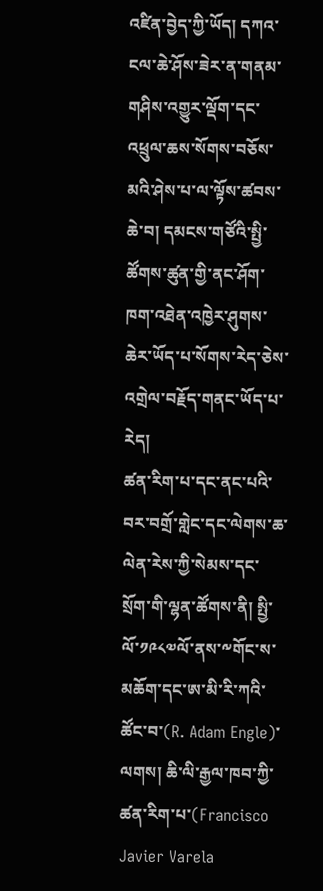འཛིན་བྱེད་ཀྱི་ཡོད། དཀའ་ངལ་ཆེ་ཤོས་ཟེར་ན་གནམ་གཤིས་འགྱུར་ལྡོག་དང་འཕྲུལ་ཆས་སོགས་བཅོས་མའི་ཤེས་པ་ལ་ལྟོས་ཚབས་ཆེ་བ། དམངས་གཙོའི་སྤྱི་ཚོགས་ཚུན་གྱི་ནང་ཤོག་ཁག་འཐེན་འཁྱེར་ཤུགས་ཆེར་ཡོད་པ་སོགས་རེད་ཅེས་འགྲེལ་བརྗོད་གནང་ཡོད་པ་རེད།
ཚན་རིག་པ་དང་ནང་པའི་བར་བགྲོ་གླེང་དང་ལེགས་ཆ་ལེན་རེས་ཀྱི་སེམས་དང་སྲོག་གི་ལྷན་ཚོགས་ནི། སྤྱི་ལོ་༡༩༨༧ལོ་ནས་༸གོང་ས་མཆོག་དང་ཨ་མི་རི་ཀའི་ཚོང་བ་(R. Adam Engle)་ལགས། ཆི་ལི་རྒྱལ་ཁབ་ཀྱི་ཚན་རིག་པ་(Francisco Javier Varela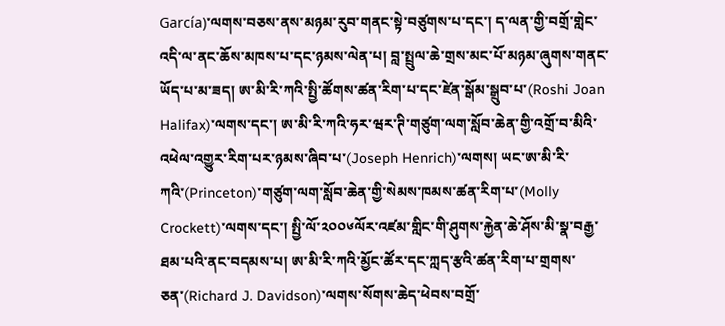García)་ལགས་བཅས་ནས་མཉམ་རུབ་གནང་སྟེ་བཙུགས་པ་དང་། ད་ལན་གྱི་བགྲོ་གླེང་འདི་ལ་ནང་ཆོས་མཁས་པ་དང་ཉམས་ལེན་པ། བླ་སྤྲུལ་ཆེ་གྲས་མང་པོ་མཉམ་ཞུགས་གནང་ཡོད་པ་མ་ཟད། ཨ་མི་རི་ཀའི་སྤྱི་ཚོགས་ཚན་རིག་པ་དང་ཛེན་སྒོམ་སྒྲུབ་པ་(Roshi Joan Halifax)་ལགས་དང་། ཨ་མི་རི་ཀའི་ཧར་ཝར་ཊི་གཙུག་ལག་སློབ་ཆེན་གྱི་འགྲོ་བ་མིའི་འཕེལ་འགྱུར་རིག་པར་ཉམས་ཞིབ་པ་(Joseph Henrich)་ལགས། ཡང་ཨ་མི་རི་ཀའི་(Princeton)་གཙུག་ལག་སློབ་ཆེན་གྱི་སེམས་ཁམས་ཚན་རིག་པ་(Molly Crockett)་ལགས་དང་། སྤྱི་ལོ་༢༠༠༦ལོར་འཛམ་གླིང་གི་ཤུགས་རྐྱེན་ཆེ་ཤོས་མི་སྣ་བརྒྱ་ཐམ་པའི་ནང་བདམས་པ། ཨ་མི་རི་ཀའི་མྱོང་ཚོར་དང་ཀླད་རྩའི་ཚན་རིག་པ་གྲགས་ཅན་(Richard J. Davidson)་ལགས་སོགས་ཆེད་ཕེབས་བགྲོ་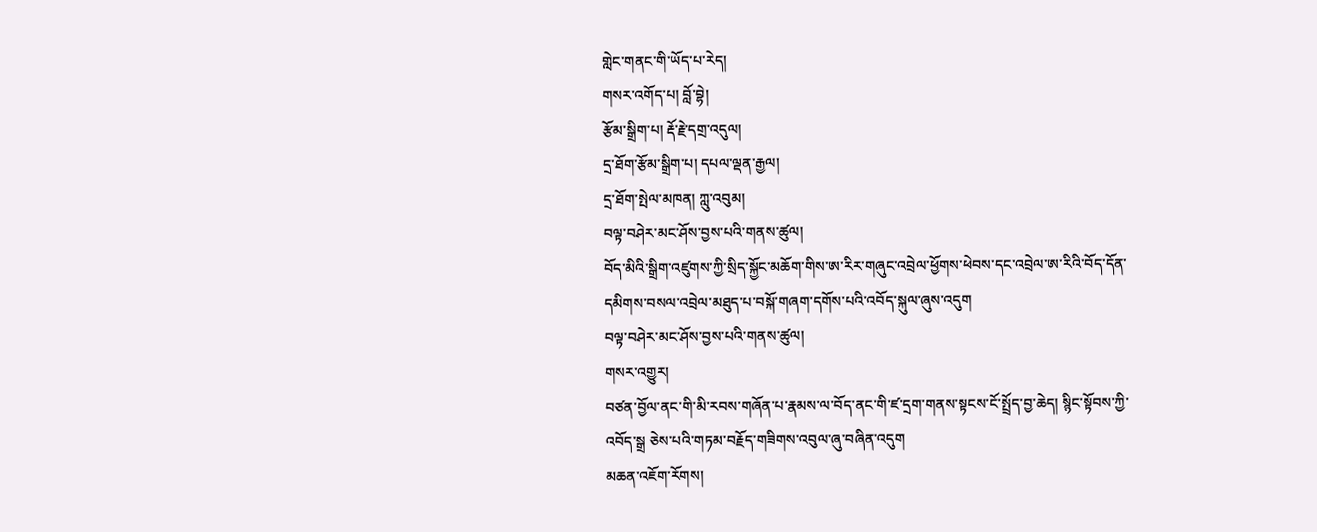གླེང་གནང་གི་ཡོད་པ་རེད།
གསར་འགོད་པ། བློ་བྷེ།
རྩོམ་སྒྲིག་པ། རྡོ་རྗེ་དགྲ་འདུལ།
དྲ་ཐོག་རྩོམ་སྒྲིག་པ། དཔལ་ལྡན་རྒྱལ།
དྲ་ཐོག་སྤེལ་མཁན། ཀླུ་འབུམ།
བལྟ་བཤེར་མང་ཤོས་བྱས་པའི་གནས་ཚུལ།
བོད་མིའི་སྒྲིག་འཛུགས་ཀྱི་སྲིད་སྐྱོང་མཆོག་གིས་ཨ་རིར་གཞུང་འབྲེལ་ཕྱོགས་ཕེབས་དང་འབྲེལ་ཨ་རིའི་བོད་དོན་དམིགས་བསལ་འབྲེལ་མཐུད་པ་བསྐོ་གཞག་དགོས་པའི་འབོད་སྐུལ་ཞུས་འདུག
བལྟ་བཤེར་མང་ཤོས་བྱས་པའི་གནས་ཚུལ།
གསར་འགྱུར།
བཙན་བྱོལ་ནང་གི་མི་རབས་གཞོན་པ་རྣམས་ལ་བོད་ནང་གི་ཛ་དྲག་གནས་སྟངས་ངོ་སྤྲོད་བྱ་ཆེད། སྙིང་སྟོབས་ཀྱི་འབོད་སྒྲ ཅེས་པའི་གཏམ་བརྗོད་གཟིགས་འབུལ་ཞུ་བཞིན་འདུག
མཆན་འཇོག་རོགས།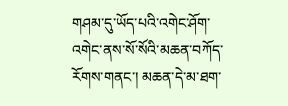གཤམ་དུ་ཡོད་པའི་འགེང་ཤོག་འགེང་ནས་སོ་སོའི་མཆན་བཀོད་རོགས་གནང་། མཆན་དེ་མ་ཐག་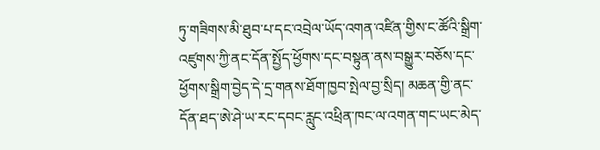ཏུ་གཟིགས་མི་ཐུབ་པ་དང་འབྲེལ་ཡོད་འགན་འཛིན་གྱིས་ང་ཚོའི་སྒྲིག་འཛུགས་ཀྱི་ནང་དོན་སྤྱོད་ཕྱོགས་དང་བསྟུན་ནས་བསྒྱུར་བཅོས་དང་ཕྱོགས་སྒྲིག་བྱེད་དེ་དྲ་གནས་ཐོག་ཁྱབ་སྤེལ་བྱ་སྲིད། མཆན་གྱི་ནང་དོན་ཐད་ཨེ་ཤེ་ཡ་རང་དབང་རླུང་འཕྲིན་ཁང་ལ་འགན་གང་ཡང་མེད་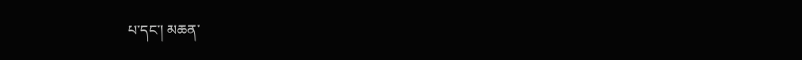པ་དང་། མཆན་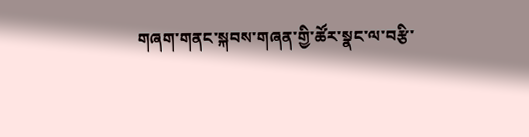གཞག་གནང་སྐབས་གཞན་གྱི་ཚོར་སྣང་ལ་བརྩི་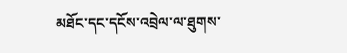མཐོང་དང་དངོས་འབྲེལ་ལ་ཐུགས་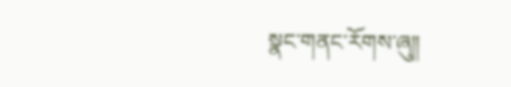སྣང་གནང་རོགས་ཞུ༎